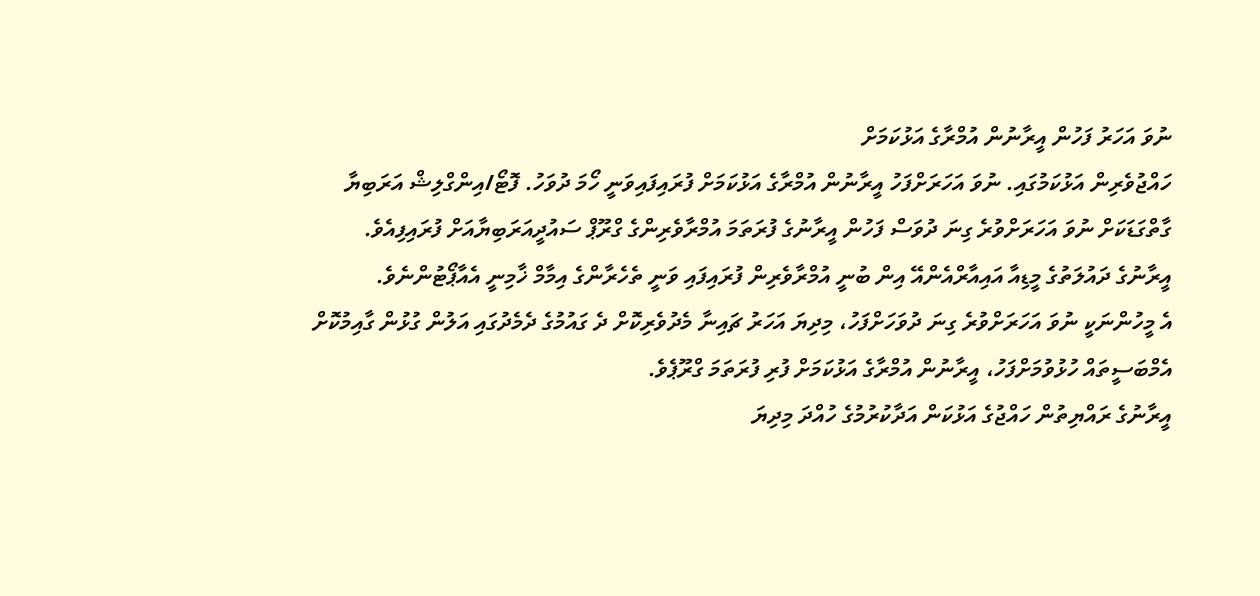ނުވަ އަހަރު ފަހުން އީރާނުން އުމްރާގެ އަޅުކަމަށް
ހައްޖުވެރިން އަޅުކަމުގައި. ނުވަ އަހަރަށްފަހު އީރާނުން އުމްރާގެ އަޅުކަމަށް ފުރައިފައިވަނީ ހޯމަ ދުވަހު. ފޮޓޯ/އިންގްލިޝް އަރަބިޔާ
ގާތްގަޑަކަށް ނުވަ އަހަރަށްވުރެ ގިނަ ދުވަސް ފަހުން އީރާނުގެ ފުރަތަމަ އުމްރާވެރިންގެ ގްރޫޕް ސައުދީއަރަބިޔާއަށް ފުރައިފިއެވެ.
އީރާނުގެ ދައުލަތުގެ މީޑިއާ އައިއާރްއެންއޭ އިން ބުނީ އުމްރާވެރިން ފުރައިފައި ވަނީ ތެހެރާންގެ އިމާމް ޚާމިނީ އެއާޕޯޓުންނެވެ.
އެ މީހުންނަކީ ނުވަ އަހަރަށްވުރެ ގިނަ ދުވަހަށްފަހު، މިދިޔަ އަހަރު ޗައިނާ މެދުވެރިކޮށް ދެ ގައުމުގެ ދެމެދުގައި އަލުން ގުޅުން ގާއިމުކޮށް އެމްބަސީތައް ހުޅުވުމަށްފަހު، އީރާނުން އުމްރާގެ އަޅުކަމަށް ފުރި ފުރަތަމަ ގްރޫޕެވެ.
އީރާނުގެ ރައްޔިތުން ހައްޖުގެ އަޅުކަން އަދާކުރުމުގެ ހުއްދަ މިދިޔަ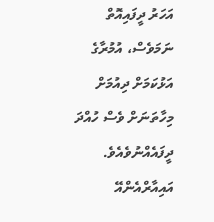އަހަރު ދީފައިއޮތް ނަމަވެސް، އުމުރާގެ އަޅުކަމަށް ދިއުމަށް މިހާތަނަށް ވެސް ހުއްދަ ދީފައެއްނުވެއެވެ.
އައިއާރްއެންއޭ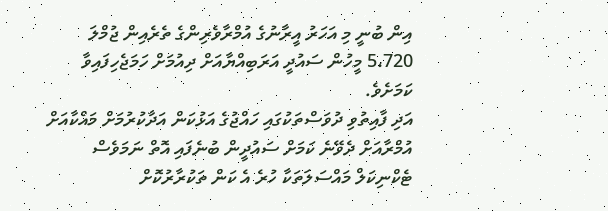އިން ބުނީ މި އަހަރު އީރާނުގެ އުމްރާވެރިންގެ ތެރެއިން ޖުމްލަ 5،720 މީހުން ސައުދީ އަރަބިއްޔާއަށް ދިއުމަށް ހަމަޖެހިފައިވާ ކަމަށެވެ.
އަދި ފާއިތުވި ދުވަސްތަކުގައި ހައްޖުގެ އަޅުކަން އަދާކުރުމަށް މައްކާއަށް އުމްރާއަށް ދެވޭނެ ކަމަށް ސައުދީން ބުނެފައި އޮތް ނަމަވެސް ޓެކްނިކަލް މައްސަލަތަކާ ހުރެ އެ ކަން ތަކުރާރުކޮށް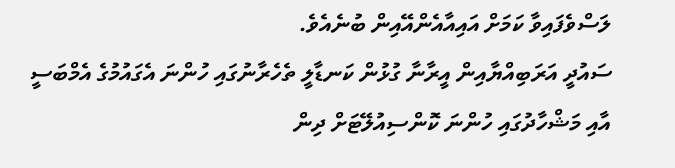ލަސްވެފައިވާ ކަމަށް އައިއާއެންއޭއިން ބުނެއެވެ.
ސައުދީ އަރަބިއްޔާއިން އީރާނާ ގުޅުން ކަނޑާލީ ތެހެރާނުގައި ހުންނަ އެގައުމުގެ އެމްބަސީ އާއި މަޝްހާދުގައި ހުންނަ ކޮންސިއުލޭޓަށް ދިން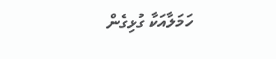ހަމަލާއަކާ ގުޅިގެން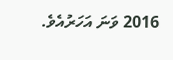2016 ވަނަ އަހަރުއެވެ.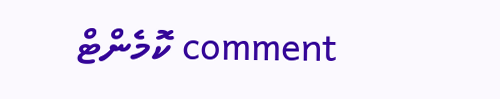comment ކޮމެންޓް